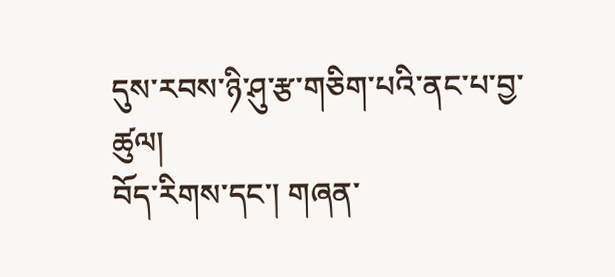དུས་རབས་ཉི་ཤུ་རྩ་གཅིག་པའི་ནང་པ་བྱ་ཚུལ།
བོད་རིགས་དང་། གཞན་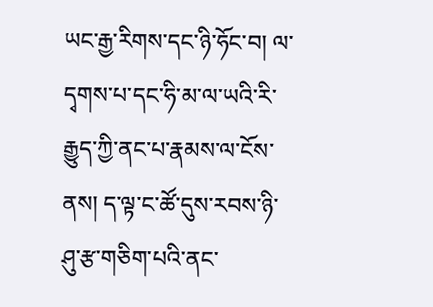ཡང་རྒྱ་རིགས་དང་ཉི་ཧོང་བ། ལ་དྭགས་པ་དང་ཧི་མ་ལ་ཡའི་རི་རྒྱུད་ཀྱི་ནང་པ་རྣམས་ལ་ངོས་ནས། ད་ལྟ་ང་ཚོ་དུས་རབས་ཉི་ཤུ་རྩ་གཅིག་པའི་ནང་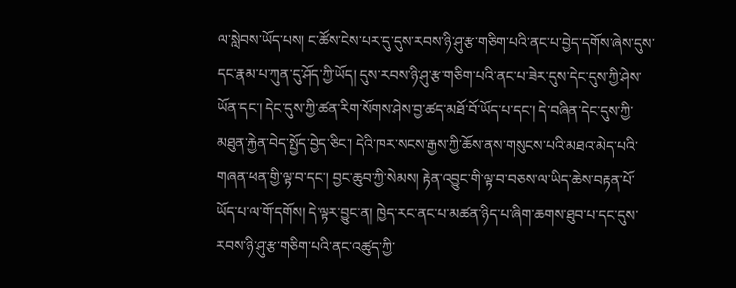ལ་སླེབས་ཡོད་པས། ང་ཚོས་ངེས་པར་དུ་དུས་རབས་ཉི་ཤུ་རྩ་གཅིག་པའི་ནང་པ་བྱེད་དགོས་ཞེས་དུས་དང་རྣམ་པ་ཀུན་དུ་ཤོད་ཀྱི་ཡོད། དུས་རབས་ཉི་ཤུ་རྩ་གཅིག་པའི་ནང་པ་ཟེར་དུས་དེང་དུས་ཀྱི་ཤེས་ཡོན་དང་། དེང་དུས་ཀྱི་ཚན་རིག་སོགས་ཤེས་བྱ་ཚད་མཐོ་བོ་ཡོད་པ་དང་། དེ་བཞིན་དེང་དུས་ཀྱི་མཐུན་རྐྱེན་བེད་སྤྱོད་བྱེད་ཅིང་། དེའི་ཁར་སངས་རྒྱས་ཀྱི་ཆོས་ནས་གསུངས་པའི་མཐའ་མེད་པའི་གཞན་ཕན་གྱི་ལྟ་བ་དང་། བྱང་ཆུབ་ཀྱི་སེམས། རྟེན་འབྱུང་གི་ལྟ་བ་བཅས་ལ་ཡིད་ཆེས་བརྟན་པོ་ཡོད་པ་ལ་གོ་དགོས། དེ་ལྟར་བྱུང་ན། ཁྱེད་རང་ནང་པ་མཚན་ཉིད་པ་ཞིག་ཆགས་ཐུབ་པ་དང་དུས་རབས་ཉི་ཤུ་རྩ་གཅིག་པའི་ནང་འཚུད་ཀྱི་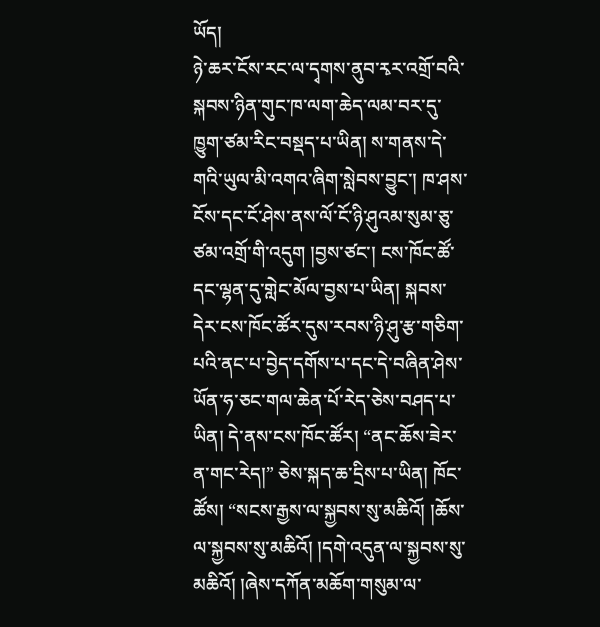ཡོད།
ཉེ་ཆར་ངོས་རང་ལ་དྭགས་ནུབ་རྭར་འགྲོ་བའི་སྐབས་ཉིན་གུང་ཁ་ལག་ཆེད་ལམ་བར་དུ་ཁྱུག་ཙམ་རིང་བསྡད་པ་ཡིན། ས་གནས་དེ་གའི་ཡུལ་མི་འགའ་ཞིག་སླེབས་བྱུང་། ཁ་ཤས་ངོས་དང་ངོ་ཤེས་ནས་ལོ་ངོ་ཉི་ཤུའམ་སུམ་ཅུ་ཙམ་འགྲོ་གི་འདུག །བྱས་ཙང་། ངས་ཁོང་ཚོ་དང་ལྷན་དུ་གླེང་མོལ་བྱས་པ་ཡིན། སྐབས་དེར་ངས་ཁོང་ཚོར་དུས་རབས་ཉི་ཤུ་རྩ་གཅིག་པའི་ནང་པ་བྱེད་དགོས་པ་དང་དེ་བཞིན་ཤེས་ཡོན་ཧ་ཅང་གལ་ཆེན་པོ་རེད་ཅེས་བཤད་པ་ཡིན། དེ་ནས་ངས་ཁོང་ཚོར། “ནང་ཆོས་ཟེར་ན་གང་རེད།” ཅེས་སྐད་ཆ་དྲིས་པ་ཡིན། ཁོང་ཚོས། “སངས་རྒྱས་ལ་སྐྱབས་སུ་མཆིའོ། །ཆོས་ལ་སྐྱབས་སུ་མཆིའོ། །དགེ་འདུན་ལ་སྐྱབས་སུ་མཆིའོ། །ཞེས་དཀོན་མཆོག་གསུམ་ལ་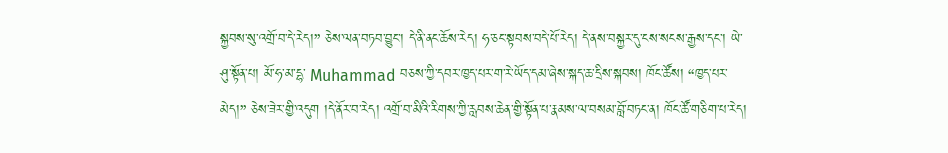སྐྱབས་སུ་འགྲོ་བ་དེ་རེད།” ཅེས་ལན་བཏབ་བྱུང་། དེ་ནི་ནང་ཆོས་རེད། ཧ་ཅང་སྟབས་བདེ་པོ་རེད། དེ་ནས་བསྐྱར་དུ་ངས་སངས་རྒྱས་དང་། ཡེ་ཤུ་སྟོན་པ། མོ་ཧ་མ་དྷ་ Muhammad བཅས་ཀྱི་དབར་ཁྱད་པར་ག་རེ་ཡོད་དམ་ཞེས་སྐད་ཆ་དྲིས་སྐབས། ཁོང་ཚོས། “ཁྱད་པར་མེད།” ཅེས་ཟེར་གྱི་འདུག །དེ་ནོར་བ་རེད། འགྲོ་བ་མིའི་རིགས་ཀྱི་རླབས་ཆེན་གྱི་སྟོན་པ་རྣམས་ལ་བསམ་བློ་བཏང་ན། ཁོང་ཚོ་གཅིག་པ་རེད།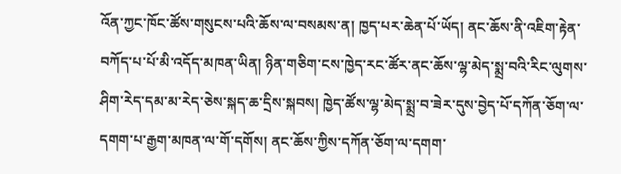འོན་ཀྱང་ཁོང་ཚོས་གསུངས་པའི་ཆོས་ལ་བསམས་ན། ཁྱད་པར་ཆེན་པོ་ཡོད། ནང་ཆོས་ནི་འཇིག་རྟེན་བཀོད་པ་པོ་མི་འདོད་མཁན་ཡིན། ཉིན་གཅིག་ངས་ཁྱེད་རང་ཚོར་ནང་ཆོས་ལྷ་མེད་སྨྲ་བའི་རིང་ལུགས་ཤིག་རེད་དམ་མ་རེད་ཅེས་སྐད་ཆ་དྲིས་སྐབས། ཁྱེད་ཚོས་ལྷ་མེད་སྨྲ་བ་ཟེར་དུས་བྱེད་པོ་དཀོན་ཅོག་ལ་དགག་པ་རྒྱག་མཁན་ལ་གོ་དགོས། ནང་ཆོས་ཀྱིས་དཀོན་ཅོག་ལ་དགག་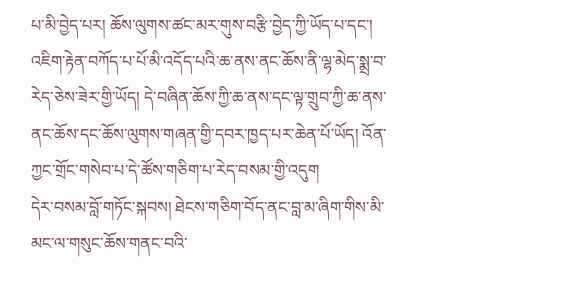པ་མི་བྱེད་པར། ཆོས་ལུགས་ཚང་མར་གུས་བརྩི་བྱེད་ཀྱི་ཡོད་པ་དང་། འཇིག་རྟེན་བཀོད་པ་པོ་མི་འདོད་པའི་ཆ་ནས་ནང་ཆོས་ནི་ལྷ་མེད་སྨྲ་བ་རེད་ཅེས་ཟེར་གྱི་ཡོད། དེ་བཞིན་ཆོས་ཀྱི་ཆ་ནས་དང་ལྟ་གྲུབ་ཀྱི་ཆ་ནས་ནང་ཆོས་དང་ཆོས་ལུགས་གཞན་གྱི་དབར་ཁྱད་པར་ཆེན་པོ་ཡོད། འོན་ཀྱང་གྲོང་གསེབ་པ་དེ་ཚོས་གཅིག་པ་རེད་བསམ་གྱི་འདུག
དེར་བསམ་བློ་གཏོང་སྐབས། ཐེངས་གཅིག་བོད་ནང་བླ་མ་ཞིག་གིས་མི་མང་ལ་གསུང་ཆོས་གནང་བའི་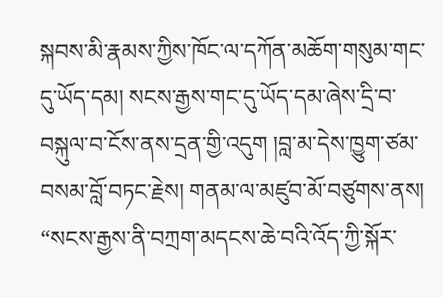སྐབས་མི་རྣམས་ཀྱིས་ཁོང་ལ་དཀོན་མཆོག་གསུམ་གང་དུ་ཡོད་དམ། སངས་རྒྱས་གང་དུ་ཡོད་དམ་ཞེས་དྲི་བ་བསྐུལ་བ་ངོས་ནས་དྲན་གྱི་འདུག །བླ་མ་དེས་ཁྱུག་ཙམ་བསམ་བློ་བཏང་རྗེས། གནམ་ལ་མཛུབ་མོ་བཙུགས་ནས། “སངས་རྒྱས་ནི་བཀྲག་མདངས་ཆེ་བའི་འོད་ཀྱི་སྐོར་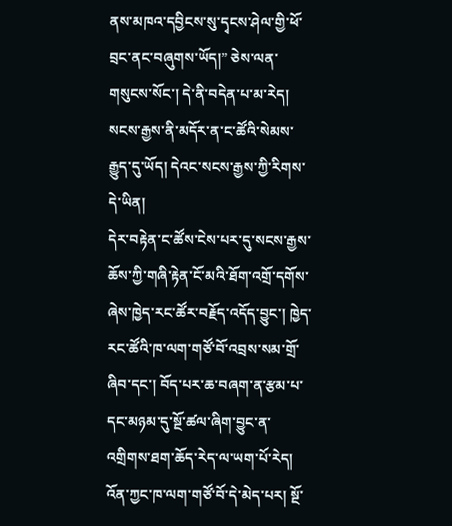ནས་མཁའ་དབྱིངས་སུ་དྭངས་ཤེལ་གྱི་ཕོ་བྲང་ནང་བཞུགས་ཡོད།” ཅེས་ལན་གསུངས་སོང་། དེ་ནི་བདེན་པ་མ་རེད། སངས་རྒྱས་ནི་མདོར་ན་ང་ཚོའི་སེམས་རྒྱུད་དུ་ཡོད། དེའང་སངས་རྒྱས་ཀྱི་རིགས་དེ་ཡིན།
དེར་བརྟེན་ང་ཚོས་ངེས་པར་དུ་སངས་རྒྱས་ཆོས་ཀྱི་གཞི་རྟེན་ངོ་མའི་ཐོག་འགྲོ་དགོས་ཞེས་ཁྱེད་རང་ཚོར་བརྗོད་འདོད་བྱུང་། ཁྱེད་རང་ཚོའི་ཁ་ལག་གཙོ་བོ་འབྲས་སམ་གྲོ་ཞིབ་དང་། བོད་པར་ཆ་བཞག་ན་རྩམ་པ་དང་མཉམ་དུ་སྔོ་ཚལ་ཞིག་བྱུང་ན་འགྲིགས་ཐག་ཆོད་རེད་ལ་ཡག་པོ་རེད། འོན་ཀྱང་ཁ་ལག་གཙོ་བོ་དེ་མེད་པར། སྔོ་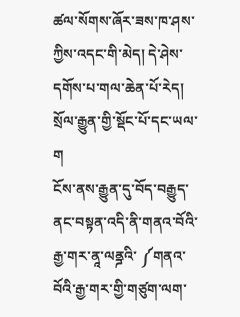ཚལ་སོགས་ཞོར་ཟས་ཁ་ཤས་ཀྱིས་འདང་གི་མེད། དེ་ཤེས་དགོས་པ་གལ་ཆེན་པོ་རེད།
སྲོལ་རྒྱུན་གྱི་སྡོང་པོ་དང་ཡལ་ག
ངོས་ནས་རྒྱུན་དུ་བོད་བརྒྱུད་ནང་བསྟན་འདི་ནི་གནའ་བོའི་རྒྱ་གར་ནཱ་ལནྜའི་ ༼གནའ་བོའི་རྒྱ་གར་གྱི་གཙུག་ལག་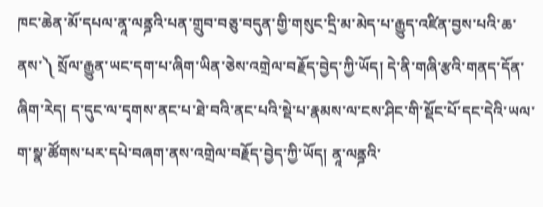ཁང་ཆེན་མོ་དཔལ་ནཱ་ལནྜའི་པན་གྲུབ་བཅུ་བདུན་གྱི་གསུང་དྲི་མ་མེད་པ་རྒྱུད་འཛིན་བྱས་པའི་ཆ་ནས་༽ སྲོལ་རྒྱུན་ཡང་དག་པ་ཞིག་ཡིན་ཅེས་འགྲེལ་བརྗོད་བྱེད་ཀྱི་ཡོད། དེ་ནི་གཞི་རྩའི་གནད་དོན་ཞིག་རེད། ད་དུང་ལ་དྭགས་ནང་པ་ཐེ་བའི་ནང་པའི་སྡེ་པ་རྣམས་ལ་ངས་ཤིང་གི་སྡོང་པོ་དང་དེའི་ཡལ་ག་སྣ་ཚོགས་པར་དཔེ་བཞག་ནས་འགྲེལ་བརྗོད་བྱེད་ཀྱི་ཡོད། ནཱ་ལནྜའི་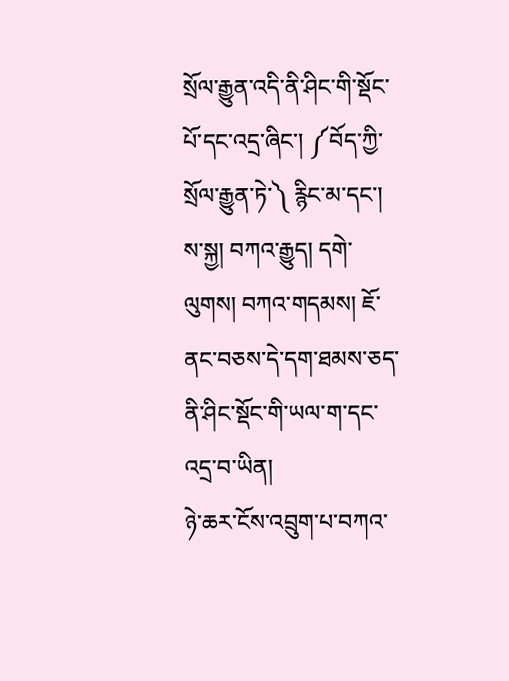སྲོལ་རྒྱུན་འདི་ནི་ཤིང་གི་སྡོང་པོ་དང་འདྲ་ཞིང་། ༼བོད་ཀྱི་སྲོལ་རྒྱུན་ཏེ་༽ རྙིང་མ་དང་། ས་སྐྱ། བཀའ་རྒྱུད། དགེ་ལུགས། བཀའ་གདམས། ཇོ་ནང་བཅས་དེ་དག་ཐམས་ཅད་ནི་ཤིང་སྡོང་གི་ཡལ་ག་དང་འདྲ་བ་ཡིན།
ཉེ་ཆར་ངོས་འབྲུག་པ་བཀའ་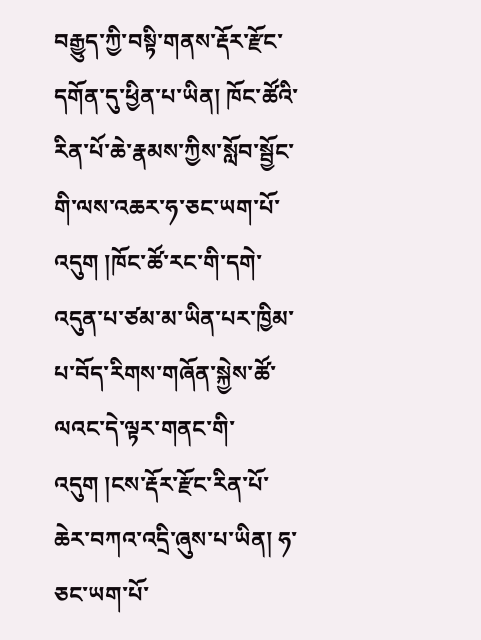བརྒྱུད་ཀྱི་བསྟི་གནས་རྡོར་རྫོང་དགོན་དུ་ཕྱིན་པ་ཡིན། ཁོང་ཚོའི་རིན་པོ་ཆེ་རྣམས་ཀྱིས་སློབ་སྦྱོང་གི་ལས་འཆར་ཧ་ཅང་ཡག་པོ་འདུག །ཁོང་ཚོ་རང་གི་དགེ་འདུན་པ་ཙམ་མ་ཡིན་པར་ཁྱིམ་པ་བོད་རིགས་གཞོན་སྐྱེས་ཚོ་ལའང་དེ་ལྟར་གནང་གི་འདུག །ངས་རྡོར་རྫོང་རིན་པོ་ཆེར་བཀའ་འདྲི་ཞུས་པ་ཡིན། ཧ་ཅང་ཡག་པོ་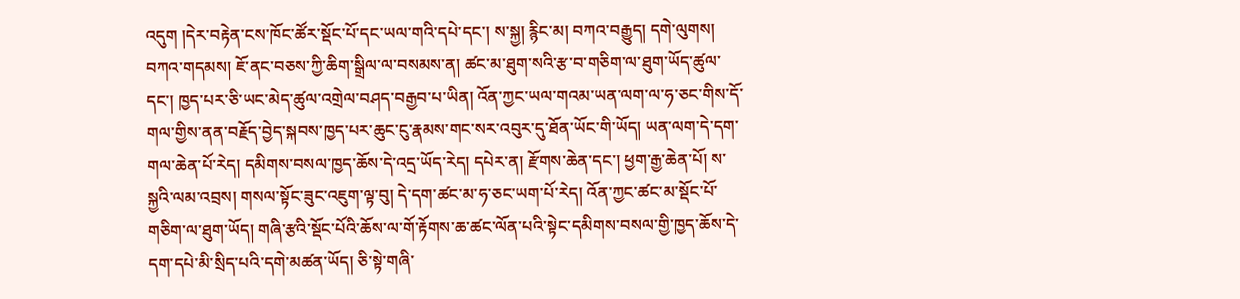འདུག །དེར་བརྟེན་ངས་ཁོང་ཚོར་སྡོང་པོ་དང་ཡལ་གའི་དཔེ་དང་། ས་སྐྱ། རྙིང་མ། བཀའ་བརྒྱུད། དགེ་ལུགས། བཀའ་གདམས། ཇོ་ནང་བཅས་ཀྱི་ཆིག་སྒྲིལ་ལ་བསམས་ན། ཚང་མ་ཐུག་སའི་རྩ་བ་གཅིག་ལ་ཐུག་ཡོད་ཚུལ་དང་། ཁྱད་པར་ཅི་ཡང་མེད་ཚུལ་འགྲེལ་བཤད་བརྒྱབ་པ་ཡིན། འོན་ཀྱང་ཡལ་གའམ་ཡན་ལག་ལ་ཧ་ཅང་གིས་དོ་གལ་གྱིས་ནན་བརྗོད་བྱེད་སྐབས་ཁྱད་པར་ཆུང་ངུ་རྣམས་གང་སར་འབུར་དུ་ཐོན་ཡོང་གི་ཡོད། ཡན་ལག་དེ་དག་གལ་ཆེན་པོ་རེད། དམིགས་བསལ་ཁྱད་ཆོས་དེ་འདྲ་ཡོད་རེད། དཔེར་ན། རྫོགས་ཆེན་དང་། ཕྱག་རྒྱ་ཆེན་པོ། ས་སྐྱའི་ལམ་འབྲས། གསལ་སྟོང་ཟུང་འཇུག་ལྟ་བུ། དེ་དག་ཚང་མ་ཧ་ཅང་ཡག་པོ་རེད། འོན་ཀྱང་ཚང་མ་སྡོང་པོ་གཅིག་ལ་ཐུག་ཡོད། གཞི་རྩའི་སྡོང་པོའི་ཆོས་ལ་གོ་རྟོགས་ཆ་ཚང་ལོན་པའི་སྟེང་དམིགས་བསལ་གྱི་ཁྱད་ཆོས་དེ་དག་དཔེ་མི་སྲིད་པའི་དགེ་མཚན་ཡོད། ཅི་སྟེ་གཞི་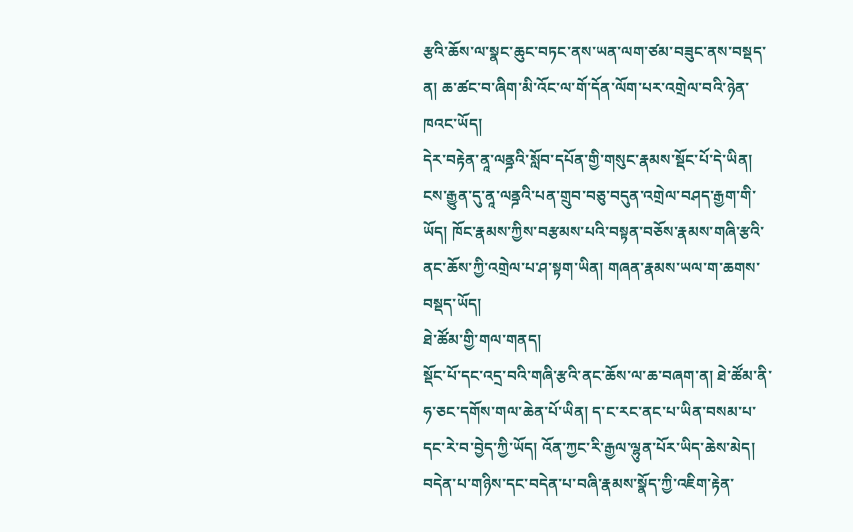རྩའི་ཆོས་ལ་སྣང་ཆུང་བཏང་ནས་ཡན་ལག་ཙམ་བཟུང་ནས་བསྡད་ན། ཆ་ཚང་བ་ཞིག་མི་འོང་ལ་གོ་དོན་ལོག་པར་འགྲེལ་བའི་ཉེན་ཁའང་ཡོད།
དེར་བརྟེན་ནཱ་ལནྜའི་སློབ་དཔོན་གྱི་གསུང་རྣམས་སྡོང་པོ་དེ་ཡིན། ངས་རྒྱུན་དུ་ནཱ་ལནྜའི་པན་གྲུབ་བཅུ་བདུན་འགྲེལ་བཤད་རྒྱག་གི་ཡོད། ཁོང་རྣམས་ཀྱིས་བརྩམས་པའི་བསྟན་བཅོས་རྣམས་གཞི་རྩའི་ནང་ཆོས་ཀྱི་འགྲེལ་པ་ཤ་སྟག་ཡིན། གཞན་རྣམས་ཡལ་ག་ཆགས་བསྡད་ཡོད།
ཐེ་ཚོམ་གྱི་གལ་གནད།
སྡོང་པོ་དང་འདྲ་བའི་གཞི་རྩའི་ནང་ཆོས་ལ་ཆ་བཞག་ན། ཐེ་ཚོམ་ནི་ཧ་ཅང་དགོས་གལ་ཆེན་པོ་ཡིན། ད་ང་རང་ནང་པ་ཡིན་བསམ་པ་དང་རེ་བ་བྱེད་ཀྱི་ཡོད། འོན་ཀྱང་རི་རྒྱལ་ལྷུན་པོར་ཡིད་ཆེས་མེད། བདེན་པ་གཉིས་དང་བདེན་པ་བཞི་རྣམས་སྣོད་ཀྱི་འཇིག་རྟེན་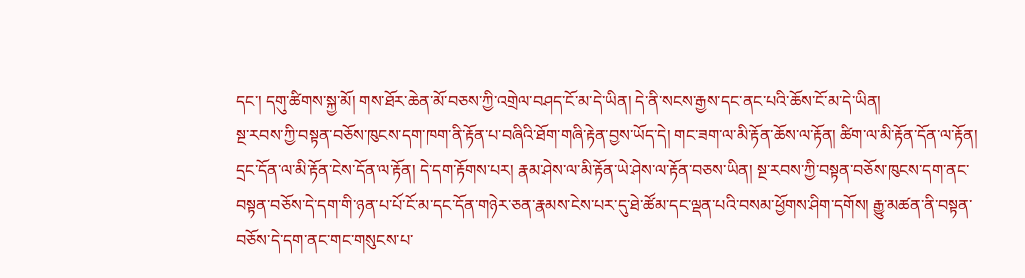དང་། དགུ་ཚིགས་སྐྱ་མོ། གས་ཐོར་ཆེན་མོ་བཅས་ཀྱི་འགྲེལ་བཤད་ངོ་མ་དེ་ཡིན། དེ་ནི་སངས་རྒྱས་དང་ནང་པའི་ཆོས་ངོ་མ་དེ་ཡིན།
སྔ་རབས་ཀྱི་བསྟན་བཅོས་ཁུངས་དག་ཁག་ནི་རྟོན་པ་བཞིའི་ཐོག་གཞི་རྟེན་བྱས་ཡོད་དེ། གང་ཟག་ལ་མི་རྟོན་ཆོས་ལ་རྟོན། ཚིག་ལ་མི་རྟོན་དོན་ལ་རྟོན། དྲང་དོན་ལ་མི་རྟོན་ངེས་དོན་ལ་རྟོན། དེ་དག་རྟོགས་པར། རྣམ་ཤེས་ལ་མི་རྟོན་ཡེ་ཤེས་ལ་རྟོན་བཅས་ཡིན། སྔ་རབས་ཀྱི་བསྟན་བཅོས་ཁུངས་དག་ནང་བསྟན་བཅོས་དེ་དག་གི་ཉན་པ་པོ་ངོ་མ་དང་དོན་གཉེར་ཅན་རྣམས་ངེས་པར་དུ་ཐེ་ཚོམ་དང་ལྡན་པའི་བསམ་ཕྱོགས་ཤིག་དགོས། རྒྱུ་མཚན་ནི་བསྟན་བཅོས་དེ་དག་ནང་གང་གསུངས་པ་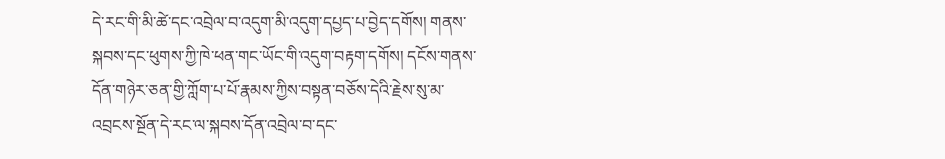དེ་རང་གི་མི་ཚེ་དང་འབྲེལ་བ་འདུག་མི་འདུག་དཔྱད་པ་བྱེད་དགོས། གནས་སྐབས་དང་ཕུགས་ཀྱི་ཁེ་ཕན་གང་ཡོང་གི་འདུག་བརྟག་དགོས། དངོས་གནས་དོན་གཉེར་ཅན་གྱི་ཀློག་པ་པོ་རྣམས་ཀྱིས་བསྟན་བཅོས་དེའི་རྗེས་སུ་མ་འབྲངས་སྔོན་དེ་རང་ལ་སྐབས་དོན་འབྲེལ་བ་དང་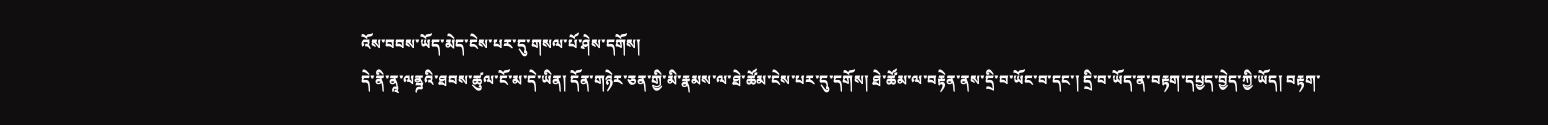འོས་བབས་ཡོད་མེད་ངེས་པར་དུ་གསལ་པོ་ཤེས་དགོས།
དེ་ནི་ནཱ་ལནྜའི་ཐབས་ཚུལ་ངོ་མ་དེ་ཡིན། དོན་གཉེར་ཅན་གྱི་མི་རྣམས་ལ་ཐེ་ཚོམ་ངེས་པར་དུ་དགོས། ཐེ་ཚོམ་ལ་བརྟེན་ནས་དྲི་བ་ཡོང་བ་དང་། དྲི་བ་ཡོད་ན་བརྟག་དཔྱད་བྱེད་ཀྱི་ཡོད། བརྟག་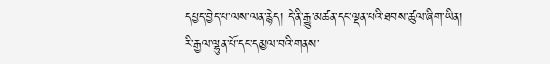དཔྱད་བྱེད་པ་ལས་ལན་རྙེད། དེ་ནི་རྒྱུ་མཚན་དང་ལྡན་པའི་ཐབས་ཚུལ་ཞིག་ཡིན།
རི་རྒྱལ་ལྷུན་པོ་དང་དམྱལ་བའི་གནས་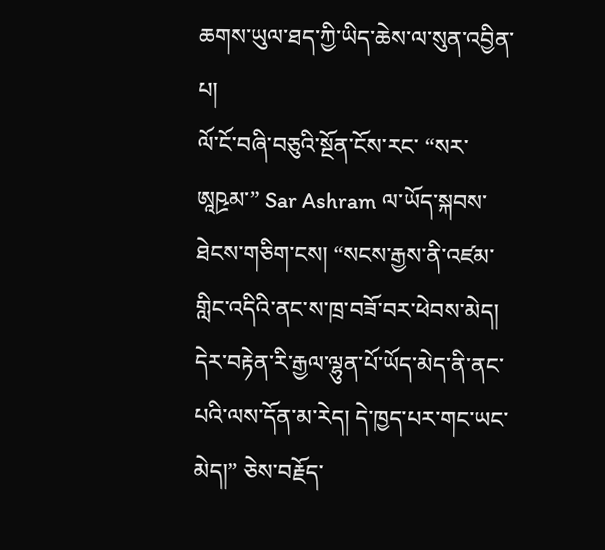ཆགས་ཡུལ་ཐད་ཀྱི་ཡིད་ཆེས་ལ་སུན་འབྱིན་པ།
ལོ་ངོ་བཞི་བཅུའི་སྔོན་ངོས་རང་ “སར་ཨཱཥྲམ་” Sar Ashram ལ་ཡོད་སྐབས་ཐེངས་གཅིག་ངས། “སངས་རྒྱས་ནི་འཛམ་གླིང་འདིའི་ནང་ས་ཁྲ་བཟོ་བར་ཕེབས་མེད། དེར་བརྟེན་རི་རྒྱལ་ལྷུན་པོ་ཡོད་མེད་ནི་ནང་པའི་ལས་དོན་མ་རེད། དེ་ཁྱད་པར་གང་ཡང་མེད།” ཅེས་བརྗོད་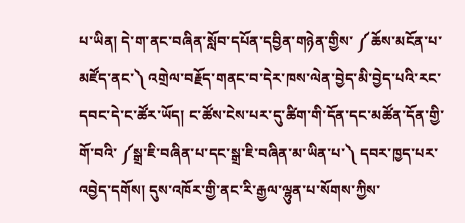པ་ཡིན། དེ་ག་ནང་བཞིན་སློབ་དཔོན་དབྱིན་གཉེན་གྱིས་ ༼ཆོས་མངོན་པ་མཛོད་ནང་༽ འགྲེལ་བརྗོད་གནང་བ་དེར་ཁས་ལེན་བྱེད་མི་བྱེད་པའི་རང་དབང་དེ་ང་ཚོར་ཡོད། ང་ཚོས་ངེས་པར་དུ་ཚིག་གི་དོན་དང་མཚོན་དོན་གྱི་གོ་བའི་ ༼སྒྲ་ཇི་བཞིན་པ་དང་སྒྲ་ཇི་བཞིན་མ་ཡིན་པ་༽ དབར་ཁྱད་པར་འབྱེད་དགོས། དུས་འཁོར་གྱི་ནང་རི་རྒྱལ་ལྷུན་པ་སོགས་ཀྱིས་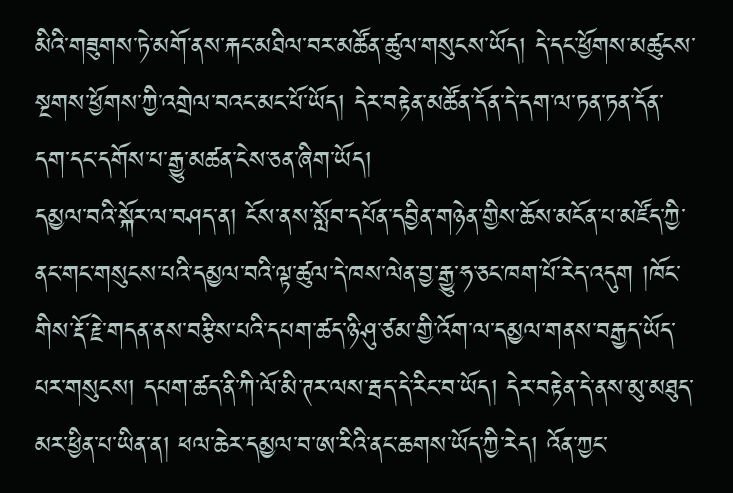མིའི་གཟུགས་ཏེ་མགོ་ནས་རྐང་མཐིལ་བར་མཚོན་ཚུལ་གསུངས་ཡོད། དེ་དང་ཕྱོགས་མཚུངས་སྔགས་ཕྱོགས་ཀྱི་འགྲེལ་བའང་མང་པོ་ཡོད། དེར་བརྟེན་མཚོན་དོན་དེ་དག་ལ་ཏན་ཏན་དོན་དག་དང་དགོས་པ་རྒྱུ་མཚན་ངེས་ཅན་ཞིག་ཡོད།
དམྱལ་བའི་སྐོར་ལ་བཤད་ན། ངོས་ནས་སློབ་དཔོན་དབྱིན་གཉེན་གྱིས་ཆོས་མངོན་པ་མཛོད་ཀྱི་ནང་གང་གསུངས་པའི་དམྱལ་བའི་ལྟ་ཚུལ་དེ་ཁས་ལེན་བྱ་རྒྱུ་ཧ་ཅང་ཁག་པོ་རེད་འདུག །ཁོང་གིས་རྡོ་རྗེ་གདན་ནས་བརྩིས་པའི་དཔག་ཚད་ཉི་ཤུ་ཙམ་གྱི་འོག་ལ་དམྱལ་གནས་བརྒྱད་ཡོད་པར་གསུངས། དཔག་ཚད་ནི་ཀི་ལོ་མི་ཊར་ལས་རྦད་དེ་རིང་བ་ཡོད། དེར་བརྟེན་དེ་ནས་མུ་མཐུད་མར་ཕྱིན་པ་ཡིན་ན། ཕལ་ཆེར་དམྱལ་བ་ཨ་རིའི་ནང་ཆགས་ཡོད་ཀྱི་རེད། འོན་ཀྱང་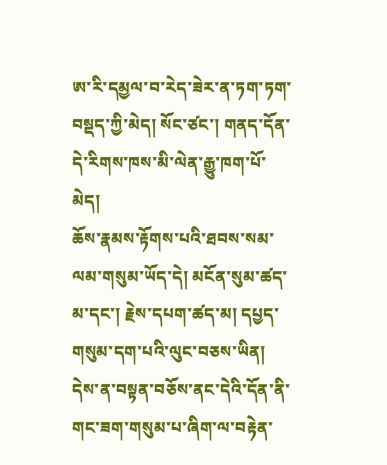ཨ་རི་དམྱལ་བ་རེད་ཟེར་ན་ཏག་ཏག་བསྡད་ཀྱི་མེད། སོང་ཙང་། གནད་དོན་དེ་རིགས་ཁས་མི་ལེན་རྒྱུ་ཁག་པོ་མེད།
ཆོས་རྣམས་རྟོགས་པའི་ཐབས་སམ་ལམ་གསུམ་ཡོད་དེ། མངོན་སུམ་ཚད་མ་དང་། རྗེས་དཔག་ཚད་མ། དཔྱད་གསུམ་དག་པའི་ལུང་བཅས་ཡིན། དེས་ན་བསྟན་བཅོས་ནང་དེའི་དོན་ནི་གང་ཟག་གསུམ་པ་ཞིག་ལ་བརྟེན་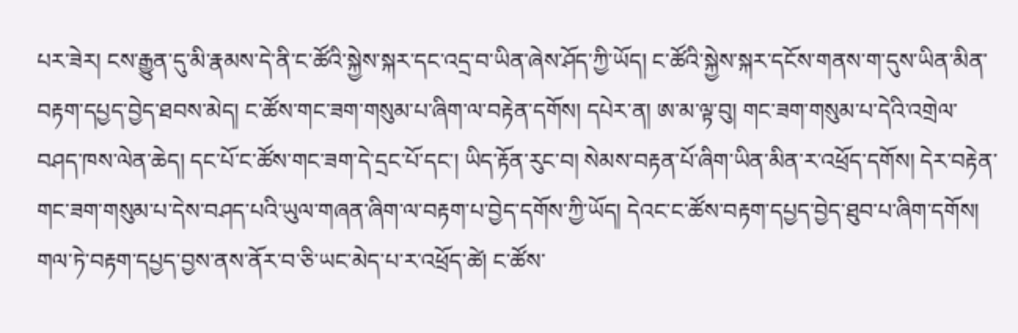པར་ཟེར། ངས་རྒྱུན་དུ་མི་རྣམས་དེ་ནི་ང་ཚོའི་སྐྱེས་སྐར་དང་འདྲ་བ་ཡིན་ཞེས་ཤོད་ཀྱི་ཡོད། ང་ཚོའི་སྐྱེས་སྐར་དངོས་གནས་ག་དུས་ཡིན་མིན་བརྟག་དཔྱད་བྱེད་ཐབས་མེད། ང་ཚོས་གང་ཟག་གསུམ་པ་ཞིག་ལ་བརྟེན་དགོས། དཔེར་ན། ཨ་མ་ལྟ་བུ། གང་ཟག་གསུམ་པ་དེའི་འགྲེལ་བཤད་ཁས་ལེན་ཆེད། དང་པོ་ང་ཚོས་གང་ཟག་དེ་དྲང་པོ་དང་། ཡིད་རྟོན་རུང་བ། སེམས་བརྟན་པོ་ཞིག་ཡིན་མིན་ར་འཕྲོད་དགོས། དེར་བརྟེན་གང་ཟག་གསུམ་པ་དེས་བཤད་པའི་ཡུལ་གཞན་ཞིག་ལ་བརྟག་པ་བྱེད་དགོས་ཀྱི་ཡོད། དེའང་ང་ཚོས་བརྟག་དཔྱད་བྱེད་ཐུབ་པ་ཞིག་དགོས། གལ་ཏེ་བརྟག་དཔྱད་བྱས་ནས་ནོར་བ་ཅི་ཡང་མེད་པ་ར་འཕྲོད་ཚེ། ང་ཚོས་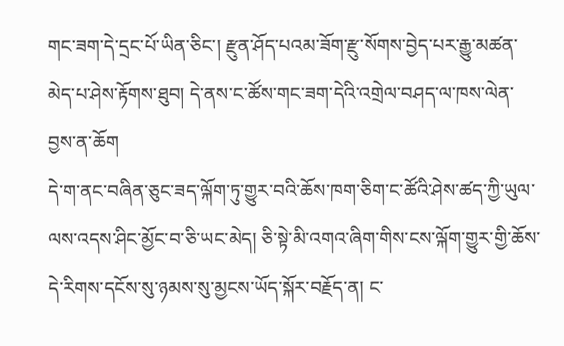གང་ཟག་དེ་དྲང་པོ་ཡིན་ཅིང་། རྫུན་ཤོད་པའམ་ཟོག་རྫུ་སོགས་བྱེད་པར་རྒྱུ་མཚན་མེད་པ་ཤེས་རྟོགས་ཐུབ། དེ་ནས་ང་ཚོས་གང་ཟག་དེའི་འགྲེལ་བཤད་ལ་ཁས་ལེན་བྱས་ན་ཆོག
དེ་ག་ནང་བཞིན་ཅུང་ཟད་ལྐོག་ཏུ་གྱུར་བའི་ཆོས་ཁག་ཅིག་ང་ཚོའི་ཤེས་ཚད་ཀྱི་ཡུལ་ལས་འདས་ཤིང་མྱོང་བ་ཅི་ཡང་མེད། ཅི་སྟེ་མི་འགའ་ཞིག་གིས་ངས་ལྐོག་གྱུར་གྱི་ཆོས་དེ་རིགས་དངོས་སུ་ཉམས་སུ་མྱངས་ཡོད་སྐོར་བརྗོད་ན། ང་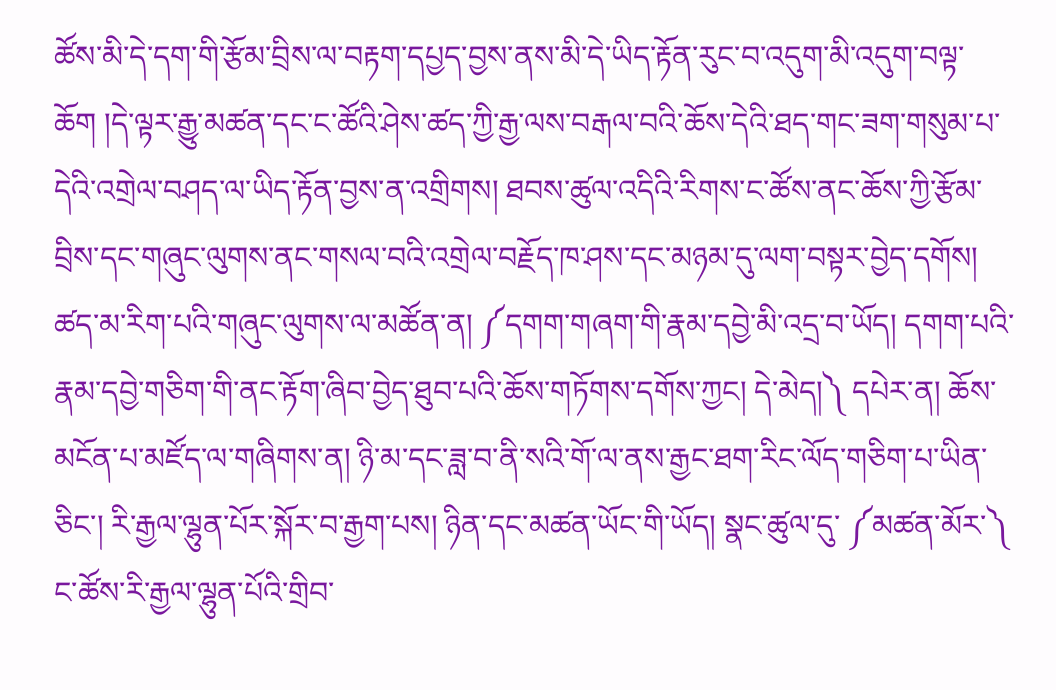ཚོས་མི་དེ་དག་གི་རྩོམ་བྲིས་ལ་བརྟག་དཔྱད་བྱས་ནས་མི་དེ་ཡིད་རྟོན་རུང་བ་འདུག་མི་འདུག་བལྟ་ཆོག །དེ་ལྟར་རྒྱུ་མཚན་དང་ང་ཚོའི་ཤེས་ཚད་ཀྱི་རྒྱ་ལས་བརྒལ་བའི་ཆོས་དེའི་ཐད་གང་ཟག་གསུམ་པ་དེའི་འགྲེལ་བཤད་ལ་ཡིད་རྟོན་བྱས་ན་འགྲིགས། ཐབས་ཚུལ་འདིའི་རིགས་ང་ཚོས་ནང་ཆོས་ཀྱི་རྩོམ་བྲིས་དང་གཞུང་ལུགས་ནང་གསལ་བའི་འགྲེལ་བརྗོད་ཁ་ཤས་དང་མཉམ་དུ་ལག་བསྟར་བྱེད་དགོས།
ཚད་མ་རིག་པའི་གཞུང་ལུགས་ལ་མཚོན་ན། ༼དགག་གཞག་གི་རྣམ་དབྱེ་མི་འདྲ་བ་ཡོད། དགག་པའི་རྣམ་དབྱེ་གཅིག་གི་ནང་རྟོག་ཞིབ་བྱེད་ཐུབ་པའི་ཆོས་གཏོགས་དགོས་ཀྱང། དེ་མེད།༽ དཔེར་ན། ཆོས་མངོན་པ་མཛོད་ལ་གཞིགས་ན། ཉི་མ་དང་ཟླ་བ་ནི་སའི་གོ་ལ་ནས་རྒྱང་ཐག་རིང་ལོད་གཅིག་པ་ཡིན་ཅིང་། རི་རྒྱལ་ལྷུན་པོར་སྐོར་བ་རྒྱག་པས། ཉིན་དང་མཚན་ཡོང་གི་ཡོད། སྣང་ཚུལ་དུ་ ༼མཚན་མོར་༽ ང་ཚོས་རི་རྒྱལ་ལྷུན་པོའི་གྲིབ་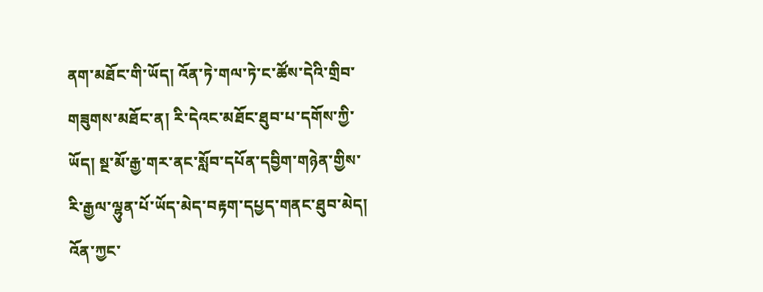ནག་མཐོང་གི་ཡོད། འོན་ཏེ་གལ་ཏེ་ང་ཚོས་དེའི་གྲིབ་གཟུགས་མཐོང་ན། རི་དེའང་མཐོང་ཐུབ་པ་དགོས་ཀྱི་ཡོད། སྔ་མོ་རྒྱ་གར་ནང་སློབ་དཔོན་དབྱིག་གཉེན་གྱིས་རི་རྒྱལ་ལྷུན་པོ་ཡོད་མེད་བརྟག་དཔྱད་གནང་ཐུབ་མེད། འོན་ཀྱང་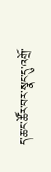ད་ཆ་ང་ཚོར་བར་སྣང་དུ་འགྲོ་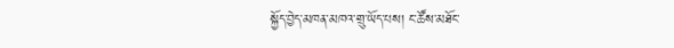སྐྱོད་བྱེད་མཁན་མཁའ་གྲུ་ཡོད་པས། ང་ཚོས་མཐོང་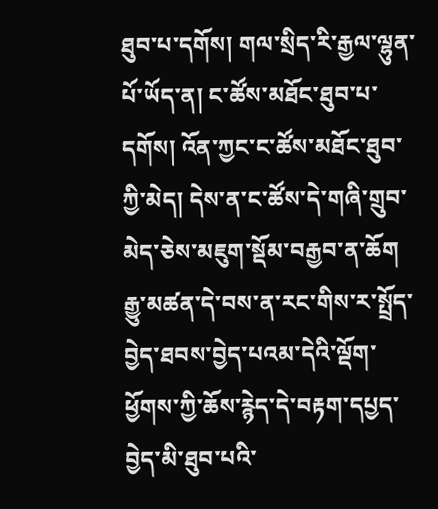ཐུབ་པ་དགོས། གལ་སྲིད་རི་རྒྱལ་ལྷུན་པོ་ཡོད་ན། ང་ཚོས་མཐོང་ཐུབ་པ་དགོས། འོན་ཀྱང་ང་ཚོས་མཐོང་ཐུབ་ཀྱི་མེད། དེས་ན་ང་ཚོས་དེ་གཞི་གྲུབ་མེད་ཅེས་མཇུག་སྡོམ་བརྒྱབ་ན་ཆོག
རྒྱུ་མཚན་དེ་བས་ན་རང་གིས་ར་སྤྲོད་བྱེད་ཐབས་བྱེད་པའམ་དེའི་ལྡོག་ཕྱོགས་ཀྱི་ཆོས་རྙེད་དེ་བརྟག་དཔྱད་བྱེད་མི་ཐུབ་པའི་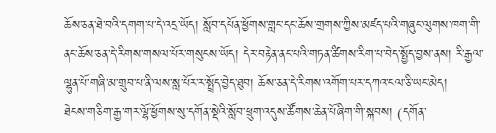ཆོས་ཅན་ཐེ་བའི་དགག་པ་དེ་འདྲ་ཡོད། སློབ་དཔོན་ཕྱོགས་གླང་དང་ཆོས་གྲགས་ཀྱིས་མཛད་པའི་གཞུང་ལུགས་ཁག་གི་ནང་ཆོས་ཅན་དེ་རིགས་གསལ་པོར་གསུངས་ཡོད། དེར་བརྟེན་ནང་པའི་གཏན་ཚིགས་རིག་པ་བེད་སྤྱོད་བྱས་ནས། རི་རྒྱལ་ལྷུན་པོ་གཞི་མ་གྲུབ་པ་ནི་ལས་སླ་པོར་ར་སྤྲོད་བྱེད་ཐུབ། ཆོས་ཅན་དེ་རིགས་འགོག་པར་དཀའ་ངལ་ཅི་ཡང་མེད།
ཐེངས་གཅིག་རྒྱ་གར་ལྷོ་ཕྱོགས་སུ་དགོན་སྡེའི་སློབ་ཕྲུག་འདུས་ཚོགས་ཆེན་པོཞིག་གི་སྐབས། (དགོན་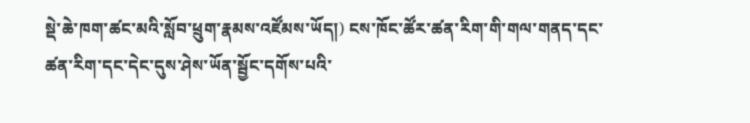སྡེ་ཆེ་ཁག་ཚང་མའི་སློབ་ཕྲུག་རྣམས་འཛོམས་ཡོད།) ངས་ཁོང་ཚོར་ཚན་རིག་གི་གལ་གནད་དང་ཚན་རིག་དང་དེང་དུས་ཤེས་ཡོན་སྦྱོང་དགོས་པའི་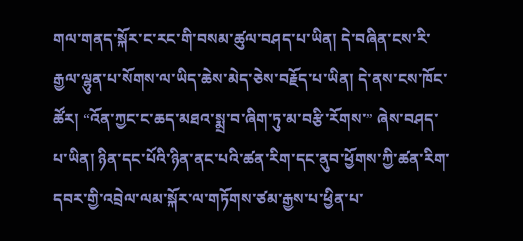གལ་གནད་སྐོར་ང་རང་གི་བསམ་ཚུལ་བཤད་པ་ཡིན། དེ་བཞིན་ངས་རི་རྒྱལ་ལྷུན་པ་སོགས་ལ་ཡིད་ཆེས་མེད་ཅེས་བརྗོད་པ་ཡིན། དེ་ནས་ངས་ཁོང་ཚོར། “འོན་ཀྱང་ང་ཆད་མཐའ་སྨྲ་བ་ཞིག་ཏུ་མ་བརྩི་རོགས་” ཞེས་བཤད་པ་ཡིན། ཉིན་དང་པོའི་ཉིན་ནང་པའི་ཚན་རིག་དང་ནུབ་ཕྱོགས་ཀྱི་ཚན་རིག་དབར་གྱི་འབྲེལ་ལམ་སྐོར་ལ་གཏོགས་ཙམ་རྒྱས་པ་ཕྱིན་པ་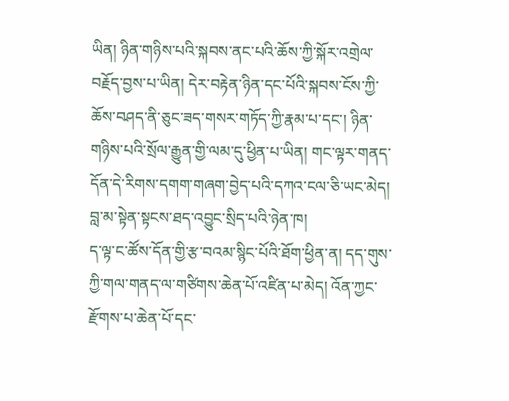ཡིན། ཉིན་གཉིས་པའི་སྐབས་ནང་པའི་ཆོས་ཀྱི་སྐོར་འགྲེལ་བརྗོད་བྱས་པ་ཡིན། དེར་བརྟེན་ཉིན་དང་པོའི་སྐབས་ངོས་ཀྱི་ཆོས་བཤད་ནི་ཅུང་ཟད་གསར་གཏོད་ཀྱི་རྣམ་པ་དང་། ཉིན་གཉིས་པའི་སྲོལ་རྒྱུན་གྱི་ལམ་དུ་ཕྱིན་པ་ཡིན། གང་ལྟར་གནད་དོན་དེ་རིགས་དགག་གཞག་བྱེད་པའི་དཀའ་ངལ་ཅི་ཡང་མེད།
བླ་མ་སྟེན་སྟངས་ཐད་འབྱུང་སྲིད་པའི་ཉེན་ཁ།
ད་ལྟ་ང་ཚོས་དོན་གྱི་རྩ་བའམ་སྙིང་པོའི་ཐོག་ཕྱིན་ན། དད་གུས་ཀྱི་གལ་གནད་ལ་གཙིགས་ཆེན་པོ་འཛིན་པ་མེད། འོན་ཀྱང་རྫོགས་པ་ཆེན་པོ་དང་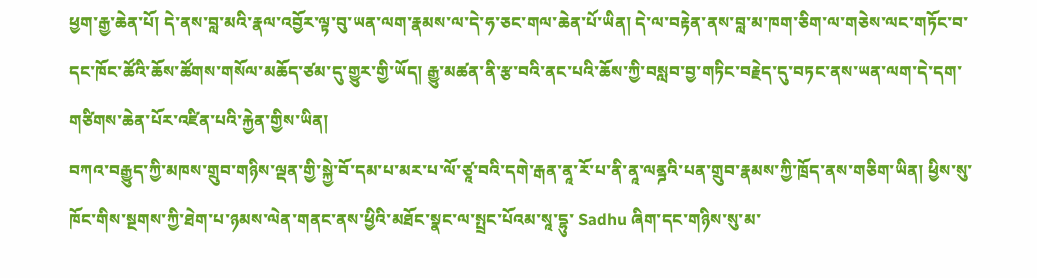ཕྱག་རྒྱ་ཆེན་པོ། དེ་ནས་བླ་མའི་རྣལ་འབྱོར་ལྟ་བུ་ཡན་ལག་རྣམས་ལ་དེ་ཧ་ཅང་གལ་ཆེན་པོ་ཡིན། དེ་ལ་བརྟེན་ནས་བླ་མ་ཁག་ཅིག་ལ་གཅེས་ལང་གཏོང་བ་དང་ཁོང་ཚོའི་ཆོས་ཚོགས་གསོལ་མཆོད་ཙམ་དུ་གྱུར་གྱི་ཡོད། རྒྱུ་མཚན་ནི་རྩ་བའི་ནང་པའི་ཆོས་ཀྱི་བསླབ་བྱ་གཏིང་བརྗེད་དུ་བཏང་ནས་ཡན་ལག་དེ་དག་གཙིགས་ཆེན་པོར་འཛིན་པའི་རྐྱེན་གྱིས་ཡིན།
བཀའ་བརྒྱུད་ཀྱི་མཁས་གྲུབ་གཉིས་ལྡན་གྱི་སྐྱེ་བོ་དམ་པ་མར་པ་ལོ་ཙཱ་བའི་དགེ་རྒན་ནཱ་རོ་པ་ནི་ནཱ་ལནྜའི་པན་གྲུབ་རྣམས་ཀྱི་ཁྲོད་ནས་གཅིག་ཡིན། ཕྱིས་སུ་ཁོང་གིས་སྔགས་ཀྱི་ཐེག་པ་ཉམས་ལེན་གནང་ནས་ཕྱིའི་མཐོང་སྣང་ལ་སྤྲང་པོའམ་སཱ་དྷུ་ Sadhu ཞིག་དང་གཉིས་སུ་མ་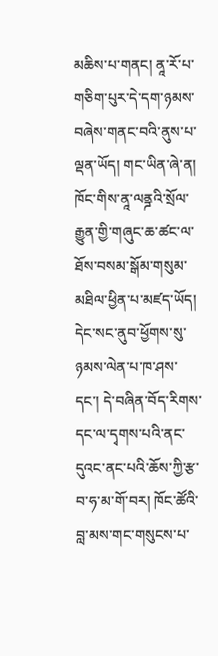མཆིས་པ་གནང། ནཱ་རོ་པ་གཅིག་པུར་དེ་དག་ཉམས་བཞེས་གནང་བའི་ནུས་པ་ལྡན་ཡོད། གང་ཡིན་ཞེ་ན། ཁོང་གིས་ནཱ་ལནྜའི་སྲོལ་རྒྱུན་གྱི་གཞུང་ཆ་ཚང་ལ་ཐོས་བསམ་སྒོམ་གསུམ་མཐིལ་ཕྱིན་པ་མཛད་ཡོད། དེང་སང་ནུབ་ཕྱོགས་སུ་ཉམས་ལེན་པ་ཁ་ཤས་དང་། དེ་བཞིན་བོད་རིགས་དང་ལ་དྭགས་པའི་ནང་དུའང་ནང་པའི་ཆོས་ཀྱི་རྩ་བ་ཧ་མ་གོ་བར། ཁོང་ཚོའི་བླ་མས་གང་གསུངས་པ་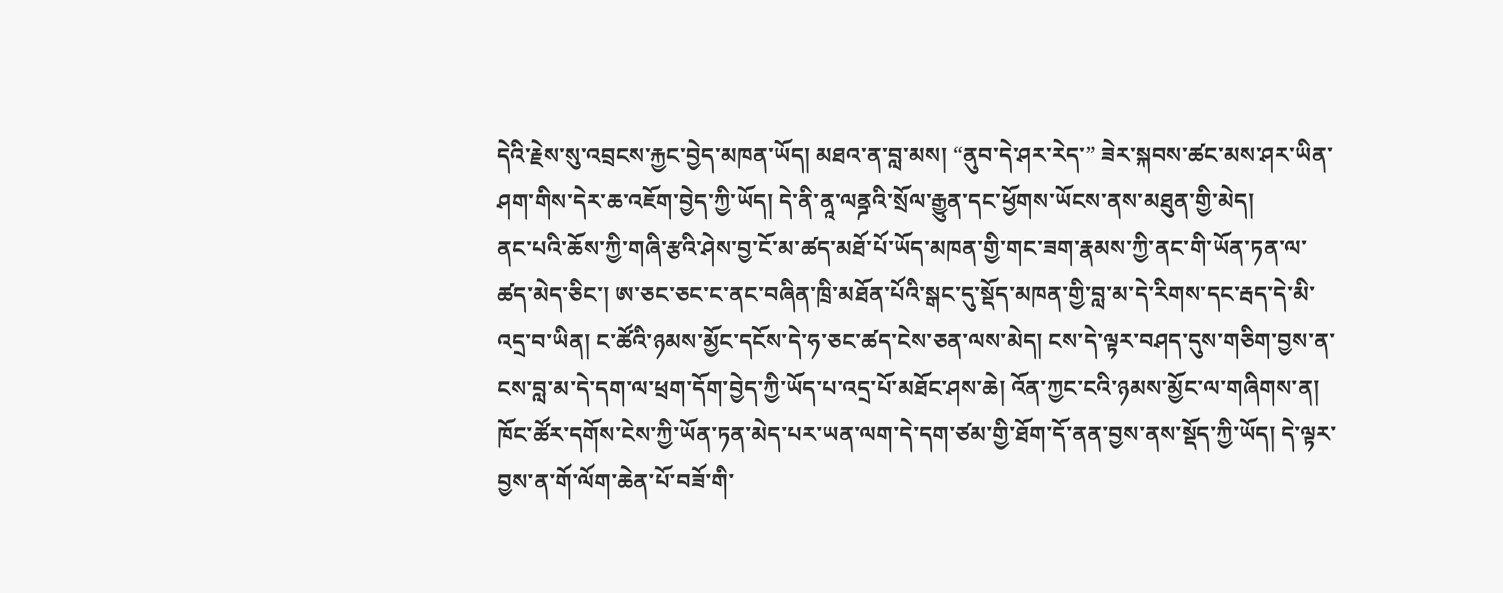དེའི་རྗེས་སུ་འབྲངས་རྐྱང་བྱེད་མཁན་ཡོད། མཐའ་ན་བླ་མས། “ནུབ་དེ་ཤར་རེད་” ཟེར་སྐབས་ཚང་མས་ཤར་ཡིན་ཤག་གིས་དེར་ཆ་འཇོག་བྱེད་ཀྱི་ཡོད། དེ་ནི་ནཱ་ལནྜའི་སྲོལ་རྒྱུན་དང་ཕྱོགས་ཡོངས་ནས་མཐུན་གྱི་མེད།
ནང་པའི་ཆོས་ཀྱི་གཞི་རྩའི་ཤེས་བྱ་ངོ་མ་ཚད་མཐོ་པོ་ཡོད་མཁན་གྱི་གང་ཟག་རྣམས་ཀྱི་ནང་གི་ཡོན་ཏན་ལ་ཚད་མེད་ཅིང་། ཨ་ཅང་ཅང་ང་ནང་བཞིན་ཁྲི་མཐོན་པོའི་སྒང་དུ་སྡོད་མཁན་གྱི་བླ་མ་དེ་རིགས་དང་རྦད་དེ་མི་འདྲ་བ་ཡིན། ང་ཚོའི་ཉམས་མྱོང་དངོས་དེ་ཧ་ཅང་ཚད་ངེས་ཅན་ལས་མེད། ངས་དེ་ལྟར་བཤད་དུས་གཅིག་བྱས་ན་ངས་བླ་མ་དེ་དག་ལ་ཕྲག་དོག་བྱེད་ཀྱི་ཡོད་པ་འདྲ་པོ་མཐོང་ཤས་ཆེ། འོན་ཀྱང་ངའི་ཉམས་མྱོང་ལ་གཞིགས་ན། ཁོང་ཚོར་དགོས་ངེས་ཀྱི་ཡོན་ཏན་མེད་པར་ཡན་ལག་དེ་དག་ཙམ་གྱི་ཐོག་དོ་ནན་བྱས་ནས་སྡོད་ཀྱི་ཡོད། དེ་ལྟར་བྱས་ན་གོ་ལོག་ཆེན་པོ་བཟོ་གི་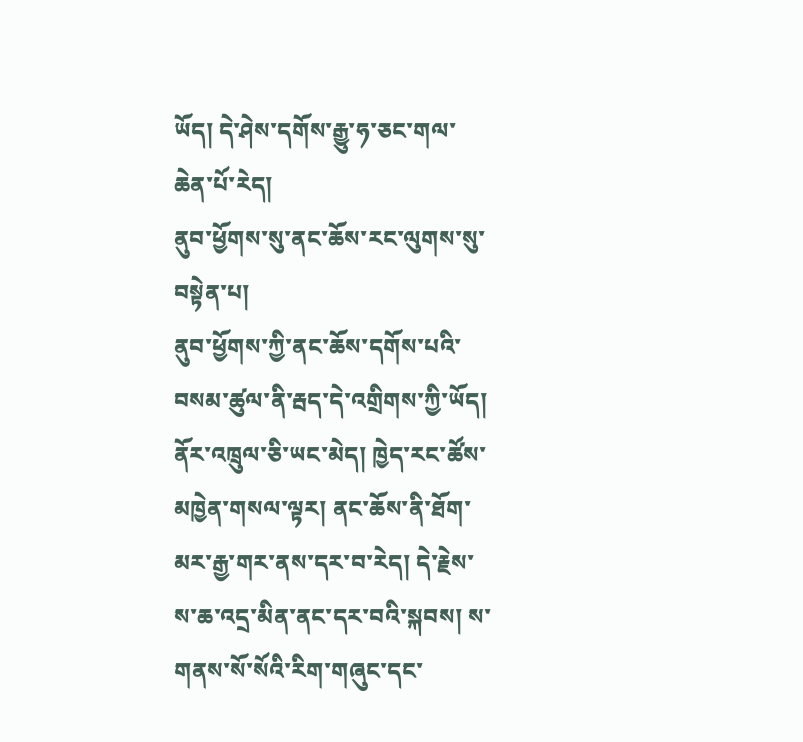ཡོད། དེ་ཤེས་དགོས་རྒྱུ་ཧ་ཅང་གལ་ཆེན་པོ་རེད།
ནུབ་ཕྱོགས་སུ་ནང་ཆོས་རང་ལུགས་སུ་བསྟེན་པ།
ནུབ་ཕྱོགས་ཀྱི་ནང་ཆོས་དགོས་པའི་བསམ་ཚུལ་ནི་རྦད་དེ་འགྲིགས་ཀྱི་ཡོད། ནོར་འཁྲུལ་ཅི་ཡང་མེད། ཁྱེད་རང་ཚོས་མཁྱེན་གསལ་ལྟར། ནང་ཆོས་ནི་ཐོག་མར་རྒྱ་གར་ནས་དར་བ་རེད། དེ་རྗེས་ས་ཆ་འདྲ་མིན་ནང་དར་བའི་སྐབས། ས་གནས་སོ་སོའི་རིག་གཞུང་དང་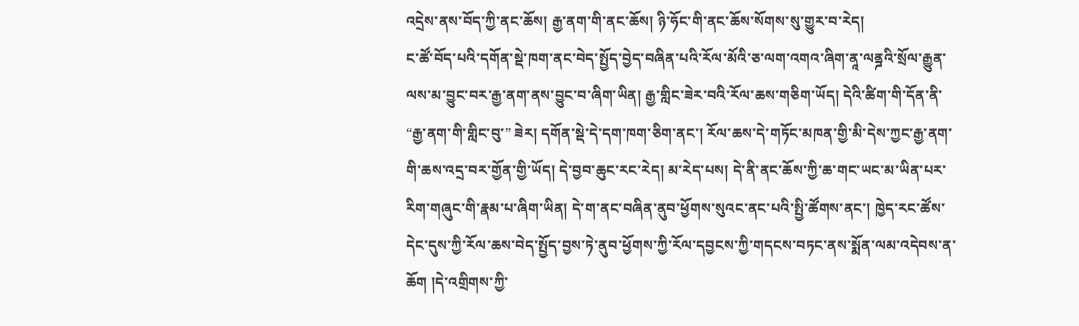འདྲེས་ནས་བོད་ཀྱི་ནང་ཆོས། རྒྱ་ནག་གི་ནང་ཆོས། ཉི་ཧོང་གི་ནང་ཆོས་སོགས་སུ་གྱུར་བ་རེད།
ང་ཚོ་བོད་པའི་དགོན་སྡེ་ཁག་ནང་བེད་སྤྱོད་བྱེད་བཞིན་པའི་རོལ་མོའི་ཅ་ལག་འགའ་ཞིག་ནཱ་ལནྜའི་སྲོལ་རྒྱུན་ལས་མ་བྱུང་བར་རྒྱ་ནག་ནས་བྱུང་བ་ཞིག་ཡིན། རྒྱ་གླིང་ཟེར་བའི་རོལ་ཆས་གཅིག་ཡོད། དེའི་ཚིག་གི་དོན་ནི་ “རྒྱ་ནག་གི་གླིང་བུ་” ཟེར། དགོན་སྡེ་དེ་དག་ཁག་ཅིག་ནང་། རོལ་ཆས་དེ་གཏོང་མཁན་གྱི་མི་དེས་ཀྱང་རྒྱ་ནག་གི་ཆས་འདྲ་བར་གྱོན་གྱི་ཡོད། དེ་བྱབ་ཆུང་རང་རེད། མ་རེད་པས། དེ་ནི་ནང་ཆོས་ཀྱི་ཆ་གང་ཡང་མ་ཡིན་པར་རིག་གཞུང་གི་རྣམ་པ་ཞིག་ཡིན། དེ་ག་ནང་བཞིན་ནུབ་ཕྱོགས་སུའང་ནང་པའི་སྤྱི་ཚོགས་ནང་། ཁྱེད་རང་ཚོས་དེང་དུས་ཀྱི་རོལ་ཆས་བེད་སྤྱོད་བྱས་ཏེ་ནུབ་ཕྱོགས་ཀྱི་རོལ་དབྱངས་ཀྱི་གདངས་བཏང་ནས་སྨོན་ལམ་འདེབས་ན་ཆོག །དེ་འགྲིགས་ཀྱི་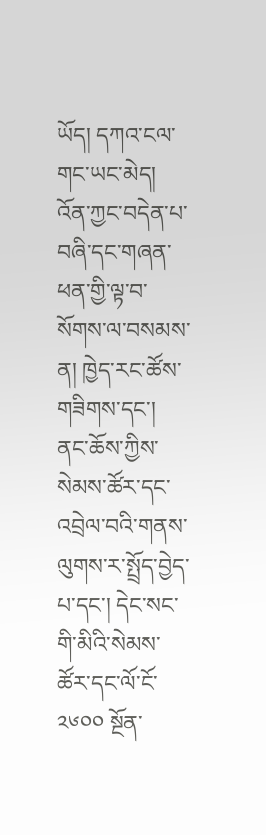ཡོད། དཀའ་ངལ་གང་ཡང་མེད།
འོན་ཀྱང་བདེན་པ་བཞི་དང་གཞན་ཕན་གྱི་ལྟ་བ་སོགས་ལ་བསམས་ན། ཁྱེད་རང་ཚོས་གཟིགས་དང་། ནང་ཆོས་ཀྱིས་སེམས་ཚོར་དང་འབྲེལ་བའི་གནས་ལུགས་ར་སྤྲོད་བྱེད་པ་དང་། དེང་སང་གི་མིའི་སེམས་ཚོར་དང་ལོ་ངོ་ ༢༦༠༠ སྔོན་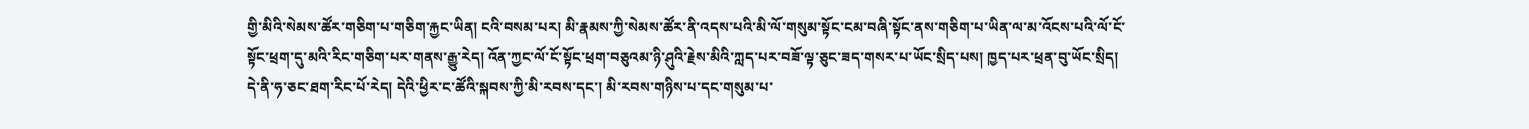གྱི་མིའི་སེམས་ཚོར་གཅིག་པ་གཅིག་རྐྱང་ཡིན། ངའི་བསམ་པར། མི་རྣམས་ཀྱི་སེམས་ཚོར་ནི་འདས་པའི་མི་ལོ་གསུམ་སྟོང་ངམ་བཞི་སྟོང་ནས་གཅིག་པ་ཡིན་ལ་མ་འོངས་པའི་ལོ་ངོ་སྟོང་ཕྲག་དུ་མའི་རིང་གཅིག་པར་གནས་རྒྱུ་རེད། འོན་ཀྱང་ལོ་ངོ་སྟོང་ཕྲག་བཅུའམ་ཉི་ཤུའི་རྗེས་མིའི་ཀླད་པར་བཟོ་ལྟ་ཅུང་ཟད་གསར་པ་ཡོང་སྲིད་པས། ཁྱད་པར་ཕྲན་བུ་ཡོང་སྲིད། དེ་ནི་ཧ་ཅང་ཐག་རིང་པོ་རེད། དེའི་ཕྱིར་ང་ཚོའི་སྐབས་ཀྱི་མི་རབས་དང་། མི་རབས་གཉིས་པ་དང་གསུམ་པ་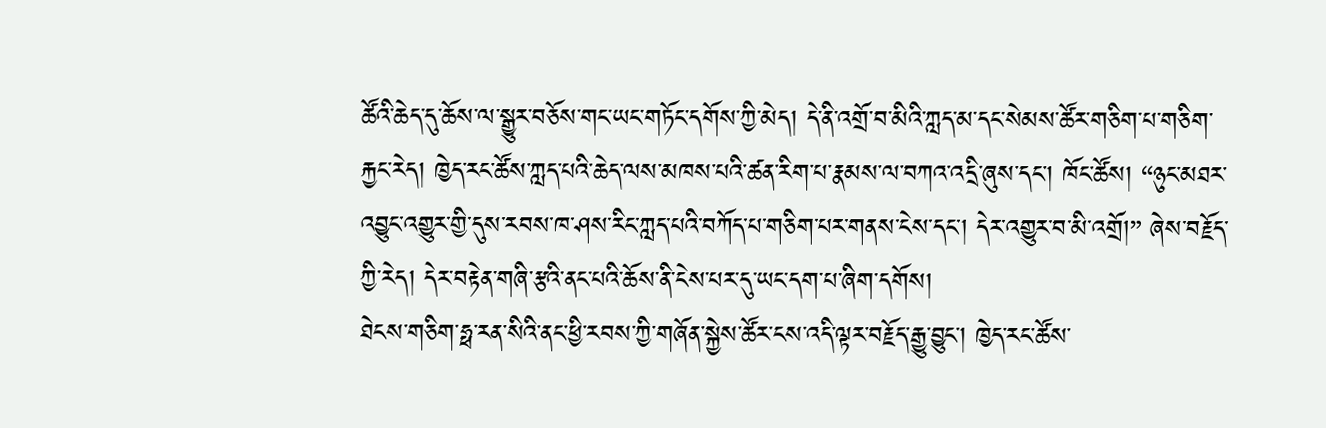ཚོའི་ཆེད་དུ་ཆོས་ལ་སྒྱུར་བཅོས་གང་ཡང་གཏོང་དགོས་ཀྱི་མེད། དེ་ནི་འགྲོ་བ་མིའི་ཀླད་མ་དང་སེམས་ཚོར་གཅིག་པ་གཅིག་རྐྱང་རེད། ཁྱེད་རང་ཚོས་ཀླད་པའི་ཆེད་ལས་མཁས་པའི་ཚན་རིག་པ་རྣམས་ལ་བཀའ་འདྲི་ཞུས་དང་། ཁོང་ཚོས། “ཉུང་མཐར་འབྱུང་འགྱུར་གྱི་དུས་རབས་ཁ་ཤས་རིང་ཀླད་པའི་བཀོད་པ་གཅིག་པར་གནས་ངེས་དང་། དེར་འགྱུར་བ་མི་འགྲོ།” ཞེས་བརྗོད་ཀྱི་རེད། དེར་བརྟེན་གཞི་རྩའི་ནང་པའི་ཆོས་ནི་ངེས་པར་དུ་ཡང་དག་པ་ཞིག་དགོས།
ཐེངས་གཅིག་ཧྥ་རན་སིའི་ནང་ཕྱི་རབས་ཀྱི་གཞོན་སྐྱེས་ཚོར་ངས་འདི་ལྟར་བརྗོད་རྒྱུ་བྱུང་། ཁྱེད་རང་ཚོས་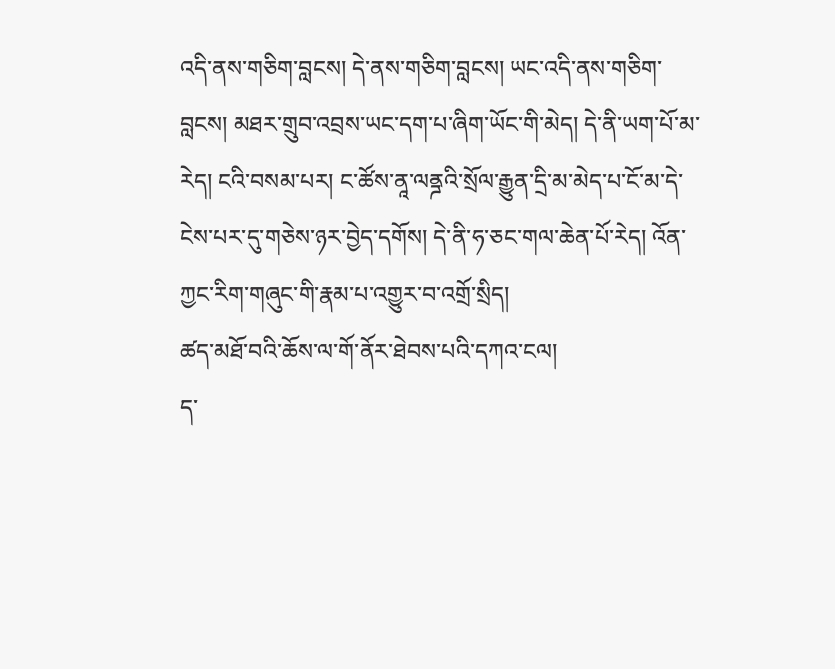འདི་ནས་གཅིག་བླངས། དེ་ནས་གཅིག་བླངས། ཡང་འདི་ནས་གཅིག་བླངས། མཐར་གྲུབ་འབྲས་ཡང་དག་པ་ཞིག་ཡོང་གི་མེད། དེ་ནི་ཡག་པོ་མ་རེད། ངའི་བསམ་པར། ང་ཚོས་ནཱ་ལནྜའི་སྲོལ་རྒྱུན་དྲི་མ་མེད་པ་ངོ་མ་དེ་ངེས་པར་དུ་གཅེས་ཉར་བྱེད་དགོས། དེ་ནི་ཧ་ཅང་གལ་ཆེན་པོ་རེད། འོན་ཀྱང་རིག་གཞུང་གི་རྣམ་པ་འགྱུར་བ་འགྲོ་སྲིད།
ཚད་མཐོ་བའི་ཆོས་ལ་གོ་ནོར་ཐེབས་པའི་དཀའ་ངལ།
ད་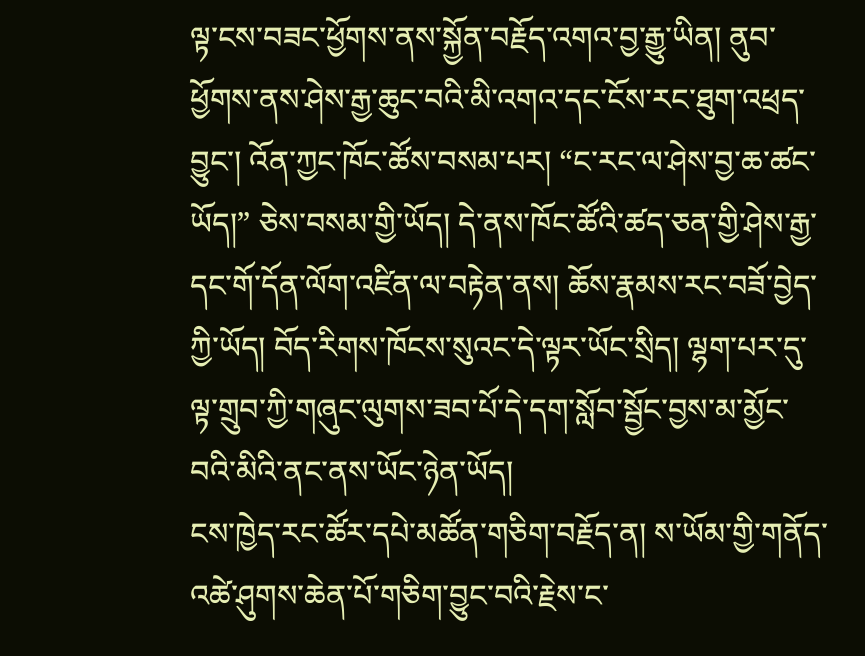ལྟ་ངས་བཟང་ཕྱོགས་ནས་སྐྱོན་བརྗོད་འགའ་བྱ་རྒྱུ་ཡིན། ནུབ་ཕྱོགས་ནས་ཤེས་རྒྱ་ཆུང་བའི་མི་འགའ་དང་ངོས་རང་ཐུག་འཕྲད་བྱུང་། འོན་ཀྱང་ཁོང་ཚོས་བསམ་པར། “ང་རང་ལ་ཤེས་བྱ་ཆ་ཚང་ཡོད།” ཅེས་བསམ་གྱི་ཡོད། དེ་ནས་ཁོང་ཚོའི་ཚད་ཅན་གྱི་ཤེས་རྒྱ་དང་གོ་དོན་ལོག་འཛིན་ལ་བརྟེན་ནས། ཆོས་རྣམས་རང་བཟོ་བྱེད་ཀྱི་ཡོད། བོད་རིགས་ཁོངས་སུའང་དེ་ལྟར་ཡོང་སྲིད། ལྷག་པར་དུ་ལྟ་གྲུབ་ཀྱི་གཞུང་ལུགས་ཟབ་པོ་དེ་དག་སློབ་སྦྱོང་བྱས་མ་མྱོང་བའི་མིའི་ནང་ནས་ཡོང་ཉེན་ཡོད།
ངས་ཁྱེད་རང་ཚོར་དཔེ་མཚོན་གཅིག་བརྗོད་ན། ས་ཡོམ་གྱི་གནོད་འཚེ་ཤུགས་ཆེན་པོ་གཅིག་བྱུང་བའི་རྗེས་ང་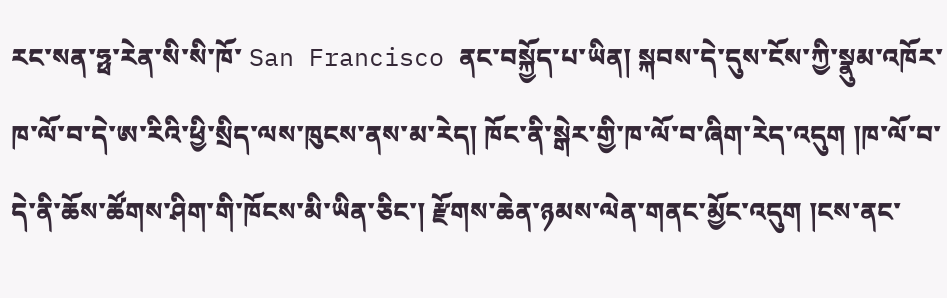རང་སན་ཧྥ་རེན་སི་སི་ཁོ་ San Francisco ནང་བསྐྱོད་པ་ཡིན། སྐབས་དེ་དུས་ངོས་ཀྱི་སྣུམ་འཁོར་ཁ་ལོ་བ་དེ་ཨ་རིའི་ཕྱི་སྲིད་ལས་ཁུངས་ནས་མ་རེད། ཁོང་ནི་སྒེར་གྱི་ཁ་ལོ་བ་ཞིག་རེད་འདུག །ཁ་ལོ་བ་དེ་ནི་ཆོས་ཚོགས་ཤིག་གི་ཁོངས་མི་ཡིན་ཅིང་། རྫོགས་ཆེན་ཉམས་ལེན་གནང་མྱོང་འདུག །ངས་ནང་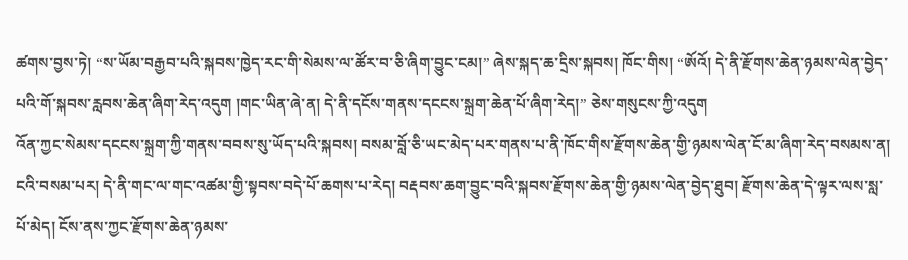ཚགས་བྱས་ཏེ། “ས་ཡོམ་བརྒྱབ་པའི་སྐབས་ཁྱེད་རང་གི་སེམས་ལ་ཚོར་བ་ཅི་ཞིག་བྱུང་ངམ།” ཞེས་སྐད་ཆ་དྲིས་སྐབས། ཁོང་གིས། “ཨོའོ། དེ་ནི་རྫོགས་ཆེན་ཉམས་ལེན་བྱེད་པའི་གོ་སྐབས་རླབས་ཆེན་ཞིག་རེད་འདུག །གང་ཡིན་ཞེ་ན། དེ་ནི་དངོས་གནས་དངངས་སྐྲག་ཆེན་པོ་ཞིག་རེད།” ཅེས་གསུངས་ཀྱི་འདུག
འོན་ཀྱང་སེམས་དངངས་སྐྲག་ཀྱི་གནས་བབས་སུ་ཡོད་པའི་སྐབས། བསམ་བློ་ཅི་ཡང་མེད་པར་གནས་པ་ནི་ཁོང་གིས་རྫོགས་ཆེན་གྱི་ཉམས་ལེན་ངོ་མ་ཞིག་རེད་བསམས་ན། ངའི་བསམ་པར། དེ་ནི་གང་ལ་གང་འཚམ་གྱི་སྟབས་བདེ་པོ་ཆགས་པ་རེད། བརྡབས་ཆག་བྱུང་བའི་སྐབས་རྫོགས་ཆེན་གྱི་ཉམས་ལེན་བྱེད་ཐུབ། རྫོགས་ཆེན་དེ་ལྟར་ལས་སླ་པོ་མེད། ངོས་ནས་ཀྱང་རྫོགས་ཆེན་ཉམས་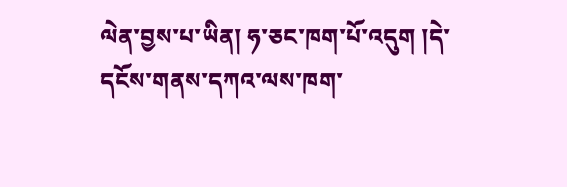ལེན་བྱས་པ་ཡིན། ཧ་ཅང་ཁག་པོ་འདུག །དེ་དངོས་གནས་དཀའ་ལས་ཁག་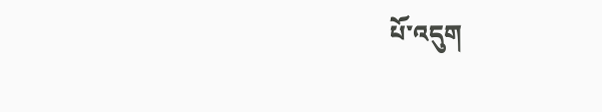པོ་འདུག